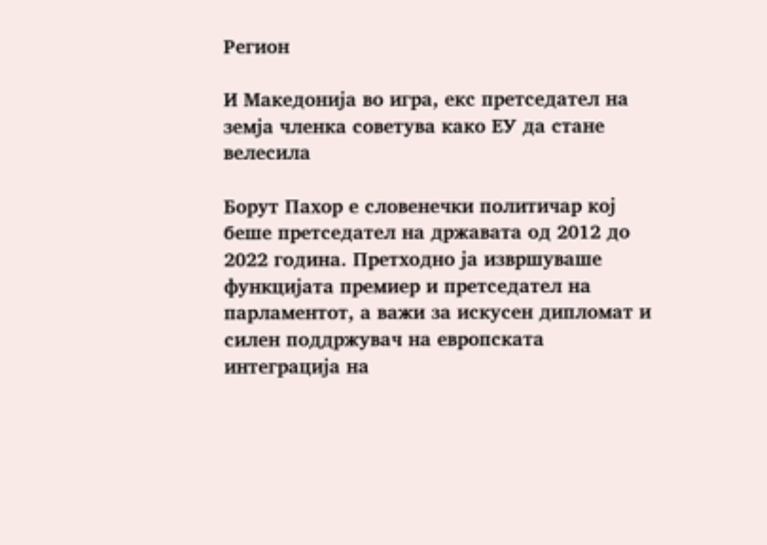Регион

И Македонија во игра, екс претседател на земја членка советува како ЕУ да стане велесила

Борут Пахор е словенечки политичар кој беше претседател на државата од 2012 до 2022 година. Претходно ја извршуваше функцијата премиер и претседател на парламентот, а важи за искусен дипломат и силен поддржувач на европската интеграција на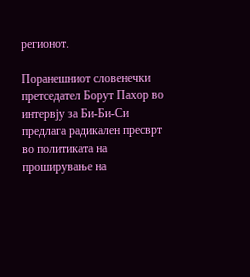регионот.

Поранешниот словенечки претседател Борут Пахор во интервју за Би-Би-Си предлага радикален пресврт во политиката на проширување на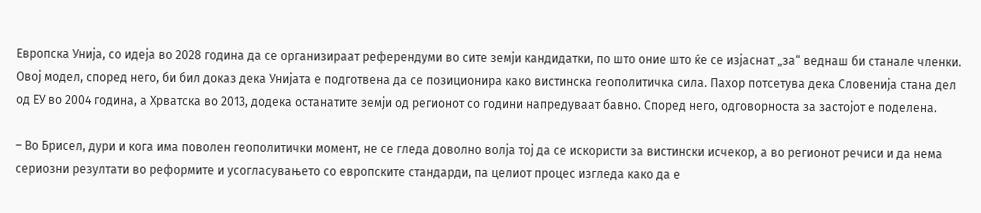Европска Унија, со идеја во 2028 година да се организираат референдуми во сите земји кандидатки, по што оние што ќе се изјаснат „за“ веднаш би станале членки. Овој модел, според него, би бил доказ дека Унијата е подготвена да се позиционира како вистинска геополитичка сила. Пахор потсетува дека Словенија стана дел од ЕУ во 2004 година, а Хрватска во 2013, додека останатите земји од регионот со години напредуваат бавно. Според него, одговорноста за застојот е поделена.

– Во Брисел, дури и кога има поволен геополитички момент, не се гледа доволно волја тој да се искористи за вистински исчекор, а во регионот речиси и да нема сериозни резултати во реформите и усогласувањето со европските стандарди, па целиот процес изгледа како да е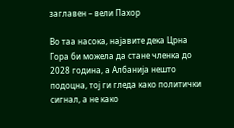заглавен – вели Пахор

Во таа насока, најавите дека Црна Гора би можела да стане членка до 2028 година, а Албанија нешто подоцна, тој ги гледа како политички сигнал, а не како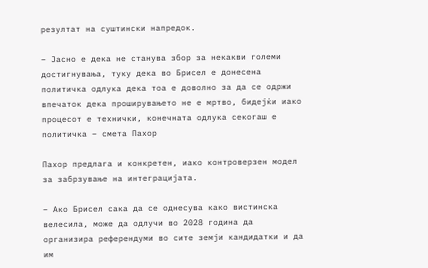резултат на суштински напредок.

– Јасно е дека не станува збор за некакви големи достигнувања, туку дека во Брисел е донесена политичка одлука дека тоа е доволно за да се одржи впечаток дека проширувањето не е мртво, бидејќи иако процесот е технички, конечната одлука секогаш е политичка – смета Пахор

Пахор предлага и конкретен, иако контроверзен модел за забрзување на интеграцијата.

– Ако Брисел сака да се однесува како вистинска велесила, може да одлучи во 2028 година да организира референдуми во сите земји кандидатки и да им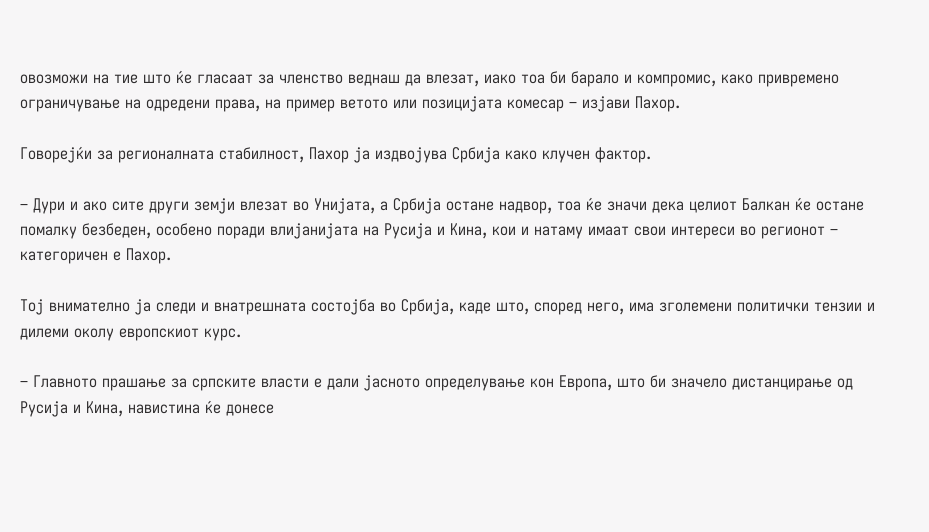овозможи на тие што ќе гласаат за членство веднаш да влезат, иако тоа би барало и компромис, како привремено ограничување на одредени права, на пример ветото или позицијата комесар – изјави Пахор.

Говорејќи за регионалната стабилност, Пахор ја издвојува Србија како клучен фактор.

– Дури и ако сите други земји влезат во Унијата, а Србија остане надвор, тоа ќе значи дека целиот Балкан ќе остане помалку безбеден, особено поради влијанијата на Русија и Кина, кои и натаму имаат свои интереси во регионот – категоричен е Пахор.

Тој внимателно ја следи и внатрешната состојба во Србија, каде што, според него, има зголемени политички тензии и дилеми околу европскиот курс.

– Главното прашање за српските власти е дали јасното определување кон Европа, што би значело дистанцирање од Русија и Кина, навистина ќе донесе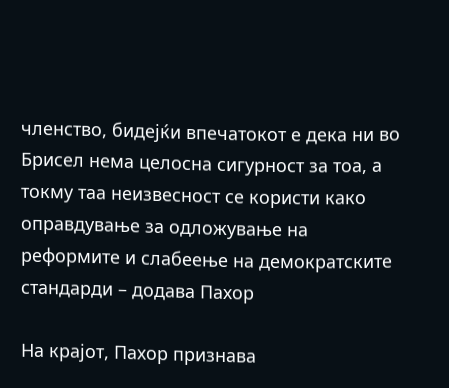членство, бидејќи впечатокот е дека ни во Брисел нема целосна сигурност за тоа, а токму таа неизвесност се користи како оправдување за одложување на реформите и слабеење на демократските стандарди – додава Пахор

На крајот, Пахор признава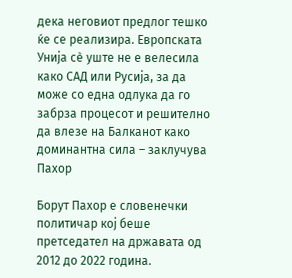дека неговиот предлог тешко ќе се реализира. Европската Унија сè уште не е велесила како САД или Русија, за да може со една одлука да го забрза процесот и решително да влезе на Балканот како доминантна сила – заклучува Пахор

Борут Пахор е словенечки политичар кој беше претседател на државата од 2012 до 2022 година.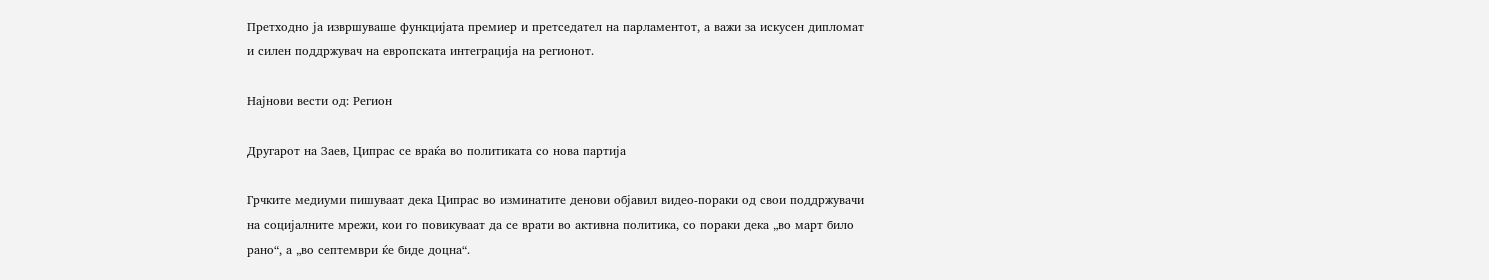Претходно ја извршуваше функцијата премиер и претседател на парламентот, а важи за искусен дипломат и силен поддржувач на европската интеграција на регионот.

Најнови вести од: Регион

Другарот на Заев, Ципрас се враќа во политиката со нова партија

Грчките медиуми пишуваат дека Ципрас во изминатите денови објавил видео-пораки од свои поддржувачи на социјалните мрежи, кои го повикуваат да се врати во активна политика, со пораки дека „во март било рано“, а „во септември ќе биде доцна“.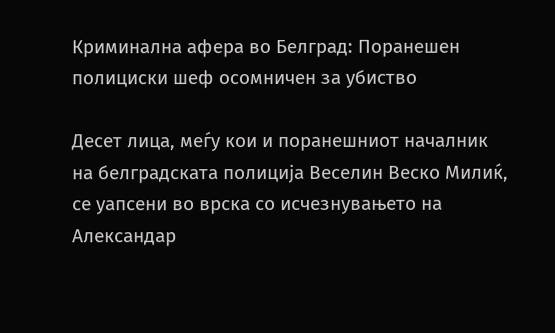Криминална афера во Белград: Поранешен полициски шеф осомничен за убиство

Десет лица, меѓу кои и поранешниот началник на белградската полиција Веселин Веско Милиќ, се уапсени во врска со исчезнувањето на Александар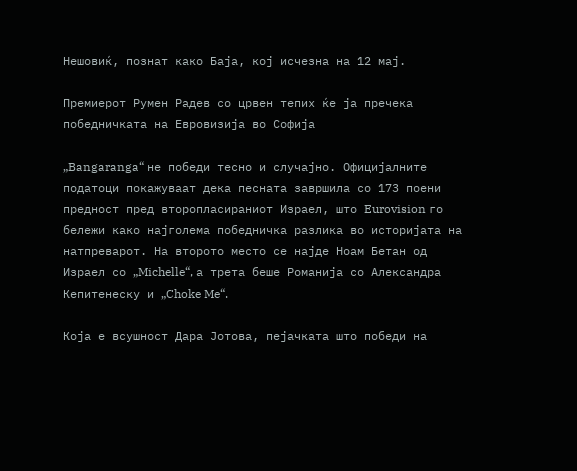Нешовиќ, познат како Баја, кој исчезна на 12 мај.

Премиерот Румен Радев со црвен тепих ќе ја пречека победничката на Евровизија во Софија

„Bangaranga“ не победи тесно и случајно. Официјалните податоци покажуваат дека песната завршила со 173 поени предност пред второпласираниот Израел, што Eurovision го бележи како најголема победничка разлика во историјата на натпреварот. На второто место се најде Ноам Бетан од Израел со „Michelle“, а трета беше Романија со Александра Кепитенеску и „Choke Me“.

Која е всушност Дара Јотова, пејачката што победи на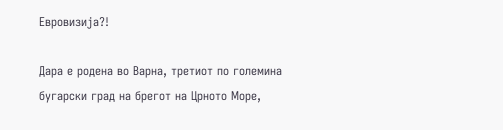Евровизија?!

Дара е родена во Варна, третиот по големина бугарски град на брегот на Црното Море,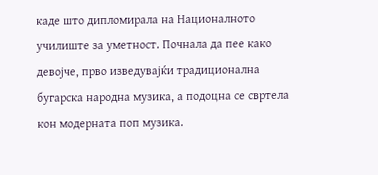каде што дипломирала на Националното училиште за уметност. Почнала да пее како девојче, прво изведувајќи традиционална бугарска народна музика, а подоцна се свртела кон модерната поп музика.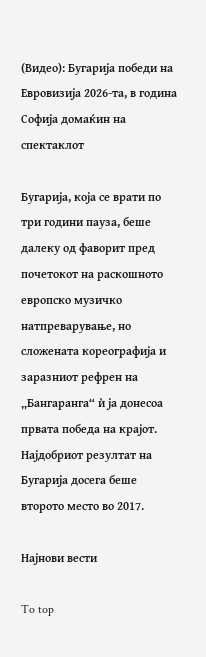(Видео): Бугарија победи на Евровизија 2026-та, в година Софија домаќин на спектаклот

Бугарија, која се врати по три години пауза, беше далеку од фаворит пред почетокот на раскошното европско музичко натпреварување, но сложената кореографија и заразниот рефрен на „Бангаранга“ ѝ ја донесоа првата победа на крајот. Најдобриот резултат на Бугарија досега беше второто место во 2017.

Најнови вести

To top